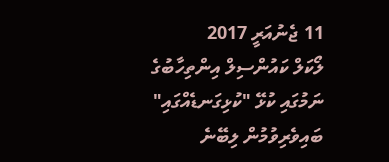11 ޖެނުއަރީ 2017
ލޯކަލް ކައުންސިލް އިންތިހާބުގެ ނަމުގައި ކުޅޭ "ކުޅިގަނޑެއްގައި" ބައިވެރިވުމުން ލިބޭނެ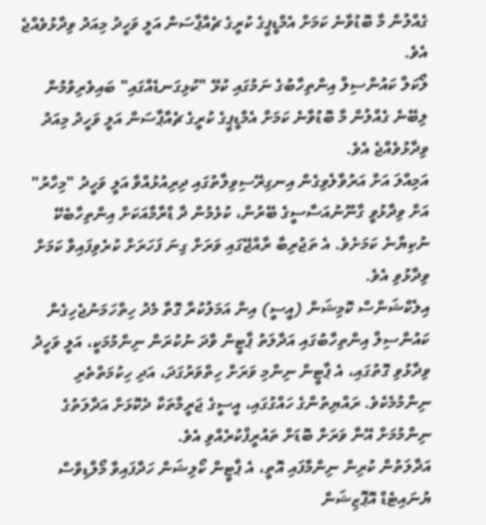ގެއްލުން މާ ބޮޑުވާނެ ކަމަށް އެމްޑީޕީގެ ކުރީގެ ޗެއާޕާސަން އަލީ ވަހީދު މިއަދު ވިދާޅުވެއްޖެ އެވެ.
ލޯކަލް ކައުންސިލް އިންތިހާބުގެ ނަމުގައި ކުޅޭ "ކުޅިގަނޑެއްގައި" ބައިވެރިވުމުން ލިބޭނެ ގެއްލުން މާ ބޮޑުވާނެ ކަމަށް އެމްޑީޕީގެ ކުރީގެ ޗެއާޕާސަން އަލީ ވަހީދު މިއަދު ވިދާޅުވެއްޖެ އެވެ.
އަމިއްލަ އަށް އަރުވާލެވިގެން އިނގިރޭސިވިލާތުގައި ދިރިއުޅުއްވާ އަލީ ވަހީދު "މިހާރު" އަށް ވިދާޅުވީ ގާނޫނުއަސާސީގެ ބޭރުން، ކުޅެމުން ދާ ޑްރާމާއަކަށް އިންތިހާބެކޭ ނުކިޔާނެ ކަމަށެވެ. އެ ތަޖުރިބާ ރާއްޖޭގައި ވަރަށް ގިނަ ފަހަރަށް ކުރެވިފައިވާ ކަމަށް ވިދާޅުވި އެވެ.
އިލެކްޝަންސް ކޮމިޝަން (އީސީ) އިން އަމަލުކުރާ ގޮތާ މެދު ހިތްހަމަނުޖެހިގެން ކައުންސިލް އިންތިހާބުގައި އަދާލަތު ޕާޓީން ވާދަ ނުކުރަން ނިންމުމަކީ، އަލީ ވަހީދު ވިދާޅުވި ގޮތުގައި، އެ ޕާޓީން ނިންމި ވަރަށް ހިތްވަރުގަދަ، އަދި ހިކުމަތްތެރި ނިންމުމެކެވެ. ރައްޔިތުންގެ ހައްގުގައި، އީސީގެ ޖަރީމާތަކާ ދެކޮޅަށް އަދާލަތުގެ ނިންމުމަށް އޭނާ ވަރަށް ބޮޑަށް ތައުރީފްކުރެއްވި އެވެ.
އަދާލަތުން ކުރިން ނިންމާފައި އޮތީ، އެ ޕާޓީން ކޯލިޝަން ހަދާފައިވާ މޯލްޑިވްސް ޔުނައިޓެޑް އޮޕޮޒިޝަން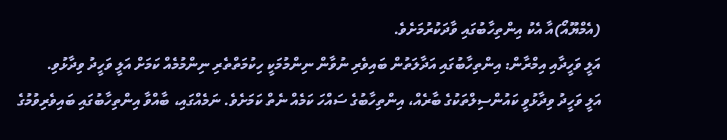(އެމްޔޫއޯ)އާ އެކު އިންތިހާބުގައި ވާދަކުރުމަށެވެ.
އަލީ ވަހީދާއި އިމްރާން: އިންތިހާބުގައި އަދާލަތުން ބައިވެރި ނުވާން ނިންމުމަކީ ހިކުމަތްތެރި ނިންމުމެއް ކަމަށް އަލީ ވަހީދު ވިދާޅުވި.
އަލީ ވަހީދު ވިދާޅުވީ ކައުންސިލްތަކުގެ ބާރެއް، އިންތިހާބުގެ ސައްހަ ކަމެއް ނެތް ކަމަށެވެ. ނަމެއްގައި، ބާއްވާ އިންތިހާބުގައި ބައިވެރިވުމުގެ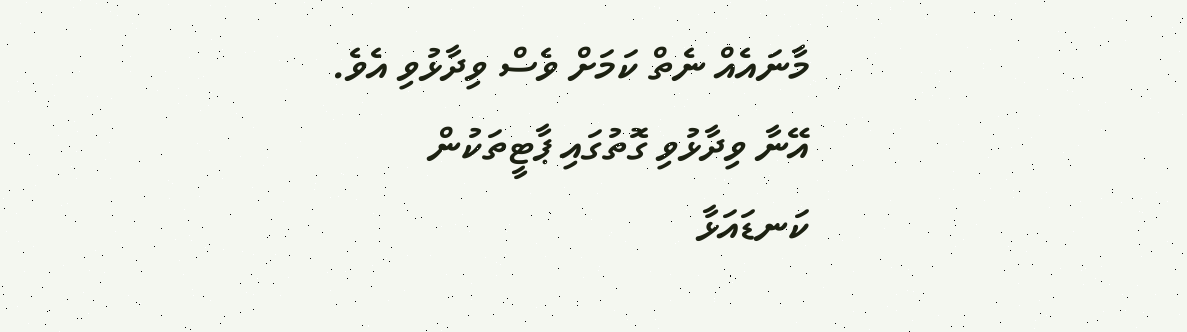މާނައެއް ނެތް ކަމަށް ވެސް ވިދާޅުވި އެވެ.
އޭނާ ވިދާޅުވި ގޮތުގައި ޕާޓީތަކުން ކަނޑައަޅާ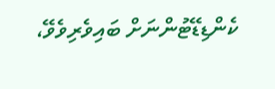ކެންޑިޑޭޓުންނަށް ބައިވެރިވެވޭ،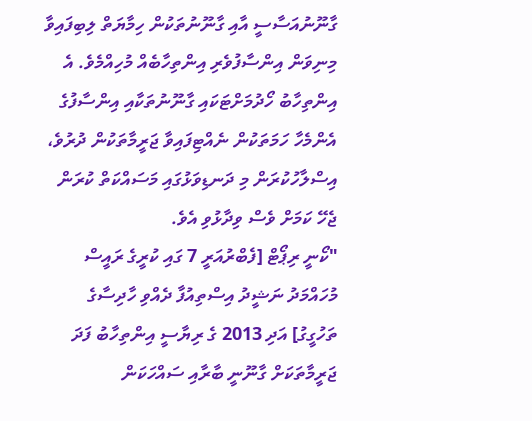ގާނޫނުއަސާސީ އާއި ގާނޫނުތަކުން ހިމާޔަތް ލިބިފައިވާ މިނިވަން އިންސާފުވެރި އިންތިހާބެއް މުހިއްމެވެ. އެ އިންތިހާބު ހޯދުމަށްޓަކައި ގާނޫނުތަކާއި އިންސާފުގެ އެންމެހާ ހަމަތަކުން ނެއްޓިފައިވާ ޖަރީމާތަކުން ދުރުވެ، އިސްލާހުކުރަން މި ދަނޑިވަޅުގައި މަސައްކަތް ކުރަން ޖެހޭ ކަމަށް ވެސް ވިދާޅުވި އެވެ.
"ކޯނީ ރިޕޯޓް [ފެބްރުއަރީ 7 ގައި ކުރީގެ ރައީސް މުހައްމަދު ނަޝީދު އިސްތިއުފާ ދެއްވި ހާދިސާގެ ތަހުގީގު] އަދި 2013 ގެ ރިޔާސީ އިންތިހާބު ފަދަ ޖަރީމާތަކަށް ގާނޫނީ ބާރާއި ސައްހަކަން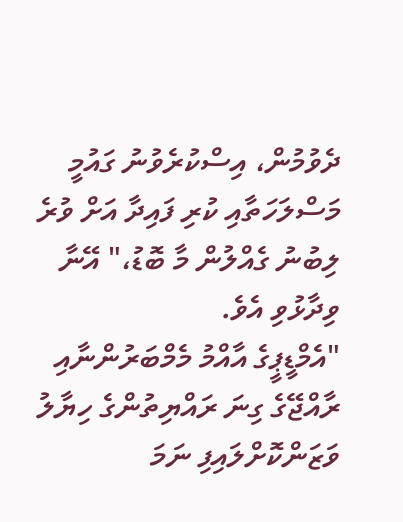ދެވުމުން، އިސްކުރެވުނު ގައުމީ މަސްލަހަތާއި ކުރި ފައިދާ އަށް ވުރެ ލިބުނު ގެއްލުން މާ ބޮޑު،" އޭނާ ވިދާޅުވި އެވެ.
"އެމްޑީޕީގެ އާއްމު މެމްބަރުންނާއި ރާއްޖޭގެ ގިނަ ރައްޔިތުންގެ ހިޔާލު ވަޒަންކޮށްލައިފި ނަމަ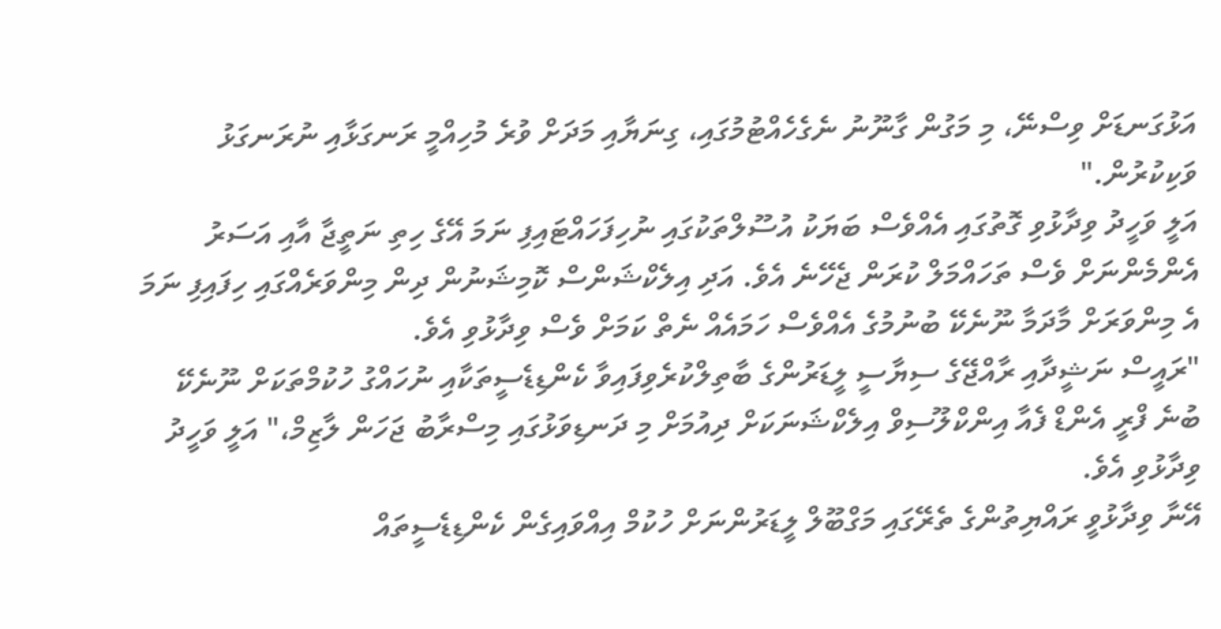އަޅުގަނޑަށް ވިސްނޭ، މި މަގުން ގާނޫނު ނެގެހެއްޓުމުގައި، ގިނަޔާއި މަދަށް ވުރެ މުހިއްމީ ރަނގަޅާއި ނުރަނގަޅު ވަކިކުރުން."
އަލީ ވަހީދު ވިދާޅުވި ގޮތުގައި އެއްވެސް ބަޔަކު އުސޫލްތަކުގައި ނުހިފަހައްޓައިފި ނަމަ އޭގެ ހިތި ނަތީޖާ އާއި އަސަރު އެންމެންނަށް ވެސް ތަހައްމަލް ކުރަން ޖެހޭނެ އެވެ. އަދި އިލެކްޝަންސް ކޮމިޝަނުން ދިން މިންވަރެއްގައި ހިފައިފި ނަމަ އެ މިންވަރަށް މާދަމާ ނޫނެކޭ ބުނުމުގެ އެއްވެސް ހަމައެއް ނެތް ކަމަށް ވެސް ވިދާޅުވި އެވެ.
"ރައީސް ނަޝީދާއި ރާއްޖޭގެ ސިޔާސީ ލީޑަރުންގެ ބާތިލްކުރެވިފައިވާ ކެންޑިޑެސީތަކާއި ނުހައްގު ހުކުމްތަކަށް ނޫނެކޭ ބުނެ ފްރީ އެންޑް ފެއާ އިންކްލޫސިވް އިލެކްޝަނަކަށް ދިއުމަށް މި ދަނޑިވަޅުގައި މިސްރާބު ޖަހަން ލާޒިމް،" އަލީ ވަހީދު ވިދާޅުވި އެވެ.
އޭނާ ވިދާޅުވީ ރައްޔިތުންގެ ތެރޭގައި މަގްބޫލް ލީޑަރުންނަށް ހުކުމް އިއްވައިގެން ކެންޑިޑެސީތައް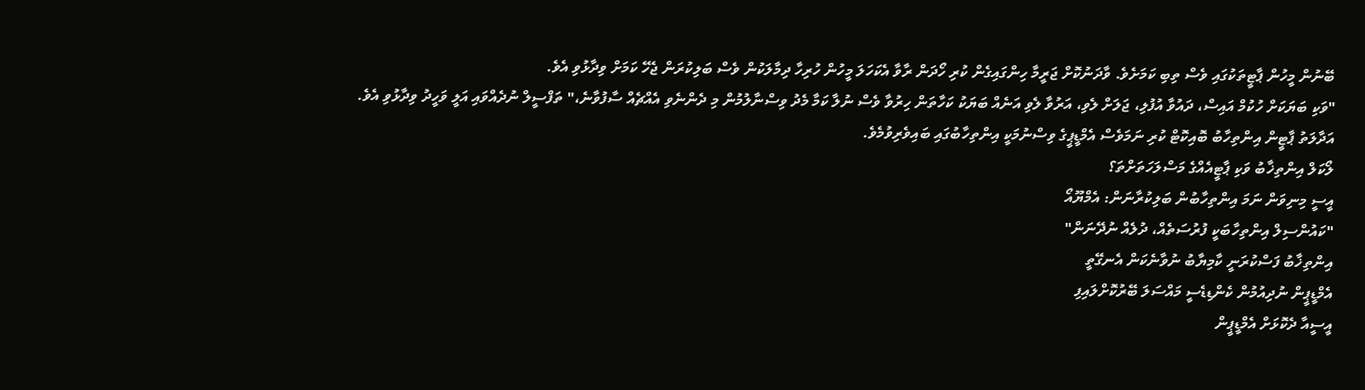ބޭނުން މީހުން ޕާޓީތަކުގައި ވެސް ތިބި ކަމަށެވެ. ވާދަނުކޮށް ޖަރީމާ ހިންގައިގެން ކުރި ހޯދަން ރާވާ އެކަހަލަ މީހުން ހުރިހާ ދިމާލަކުން ވެސް ބަލިކުރަން ޖެހޭ ކަމަށް ވިދާޅުވި އެވެ.
"ވަކި ބަޔަކަށް ހުކުމް އައިސް، ދައުވާ އުފުލި، ޖަލަށް ލެވި، އަރުވާ ލެވި އަނެއް ބަޔަކު ކަހާތަން ހިރުވާ ވެސް ނުލާ ކަމާ މެދު ވިސްނާލުމުން މި ދެންނެވި އެއްޗެއް ސާފުވާނެ،" ތަފްސީލް ނުދެއްވައި އަލީ ވަހީދު ވިދާޅުވި އެވެ.
އަދާލަތު ޕާޓީން އިންތިހާބު ބޮއިކޮޓް ކުރި ނަމަވެސް އެމްޑީޕީގެ ވިސްނުމަކީ އިންތިހާބުގައި ބައިވެރިވުމެވެ.
ލޯކަލް އިންތިޚާބު ވަކި ޕާޓީއެއްގެ މަސްލަހަތަށްތަ؟
އީސީ މިނިވަން ނަމަ އިންތިހާބުން ބަލިކުރާނަން: އެމްޔޫއޯ
"ކައުންސިލް އިންތިހާބަކީ ފުރުސަތެއް، ދުލެއް ނުދޭނަން"
އިންތިޚާބު ފަސްކުރަނީ ކާމިޔާބު ނުވާނެކަން އެނގޭތީ
އެމްޑީޕީން ނުދިއުމުން ކެންޑިޑެސީ މައްސަލަ ބޭރުކޮށްލައިފި
އީސީއާ ދެކޮޅަށް އެމްޑީޕީން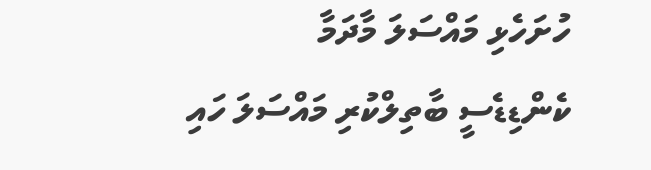ހުށަހެޅި މައްސަލަ މާދަމާ
ކެންޑިޑެސީ ބާތިލްކުރި މައްސަލަ ހައި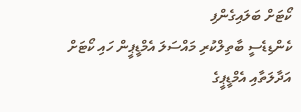ކޯޓަށް ބަލައިގެންފި
ކެންޑިޑެސީ ބާތިލްކުރި މައްސަލަ އެމްޑީޕީން ހައި ކޯޓަށް
އަދާލަތާއި އެމްޑީޕީގެ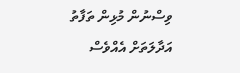ވިސްނުން މުޅިން ތަފާތު
އަދާލަތަށް އެއްވެސް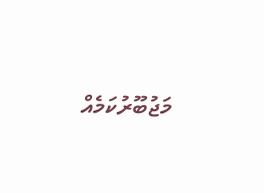މަޖުބޫރުކަމެއް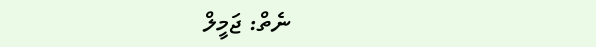ނެތް: ޖަމީލް